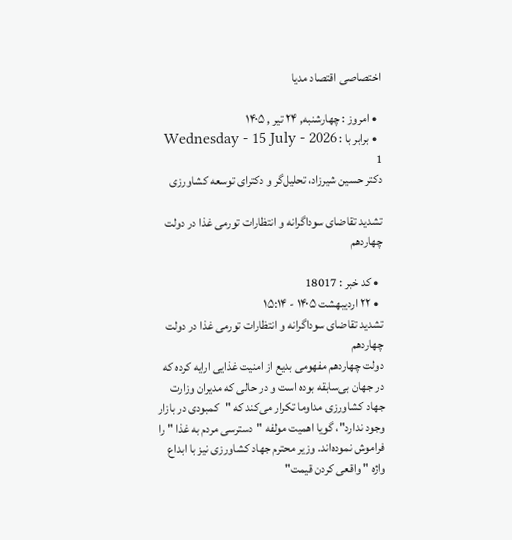اختصاصی اقتصاد مدیا

  • امروز : چهارشنبه, ۲۴ تیر , ۱۴۰۵
  • برابر با : Wednesday - 15 July - 2026
1
دکتر حسین شیرزاد، تحلیل‌گر و دکترای توسعه کشاورزی

تشدید تقاضای سوداگرانه و انتظارات تورمی غذا در دولت چهاردهم

  • کد خبر : 18017
  • ۲۲ اردیبهشت ۱۴۰۵ - ۱۵:۱۴
تشدید تقاضای سوداگرانه و انتظارات تورمی غذا در دولت چهاردهم
دولت چهاردهم مفهومی بدیع از امنیت غذایی ارایه کرده که در جهان بی‌سابقه بوده است و در حالی که مدیران وزارت جهاد کشاورزی مداوما تکرار می‌کند که "کمبودی در بازار وجود ندارد"، گویا اهمیت مولفه "دسترسی مردم به غذا " را فراموش نموده‌اند. وزیر محترم جهاد کشاورزی نیز با ابداع واژه " واقعی کردن قیمت"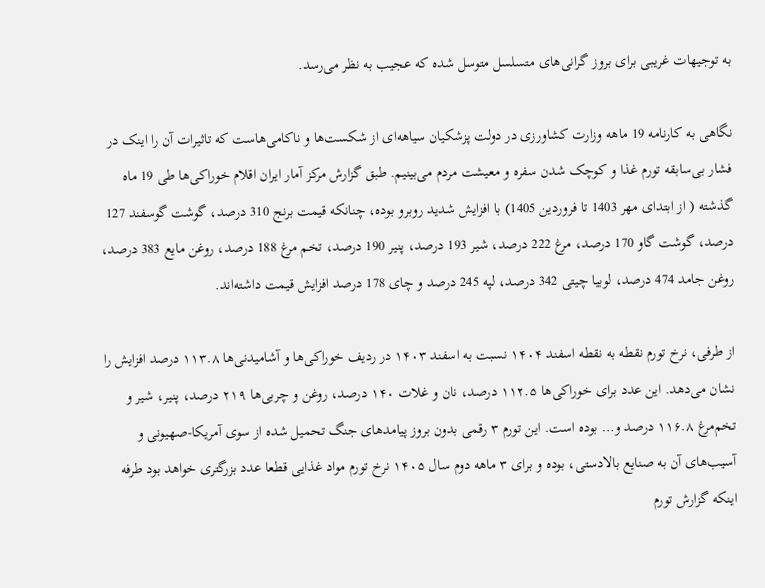به توجیهات غریبی برای بروز گرانی‌های متسلسل متوسل شده که عجیب به نظر می‌رسد.

نگاهی به کارنامه 19 ماهه وزارت کشاورزی در دولت پزشکیان سیاهه‌ای از شکست‌ها و ناکامی‌هاست که تاثیرات آن را اینک در فشار بی‌سابقه تورم غذا و کوچک شدن سفره و معیشت مردم می‌بینیم. طبق گزارش مرکز آمار ایران اقلام خوراکی‌ها طی 19 ماه گذشته ( از ابتدای مهر 1403 تا فروردین 1405) با افزایش شدید روبرو بوده، چنانکه قیمت برنج 310 درصد، گوشت گوسفند 127 درصد، گوشت گاو 170 درصد، مرغ 222 درصد، شیر 193 درصد، پنیر 190 درصد، تخم مرغ 188 درصد، روغن مایع 383 درصد، روغن جامد 474 درصد، لوبیا چیتی 342 درصد، لپه 245 درصد و چای 178 درصد افزایش قیمت داشته‌اند.

از طرفی، نرخ تورم نقطه به نقطه اسفند ۱۴۰۴ نسبت به اسفند ۱۴۰۳ در ردیف خوراکی‌ها و آشامیدنی‌ها ۱۱۳.۸ درصد افزایش را نشان می‌دهد. این عدد برای خوراکی‌ها ۱۱۲.۵ درصد، نان و غلات ۱۴۰ درصد، روغن و چربی‌ها ۲۱۹ درصد، پنیر، شیر و تخم‌مرغ ۱۱۶.۸ درصد و… بوده است. این تورم ۳ رقمی بدون بروز پیامدهای جنگ تحمیل شده از سوی آمریکا-صهیونی و آسیب‌های آن به صنایع بالادستی، بوده و برای ۳ ماهه دوم سال ۱۴۰۵ نرخ تورم مواد غذایی قطعا عدد بزرگتری خواهد بود طرفه اینکه گزارش تورم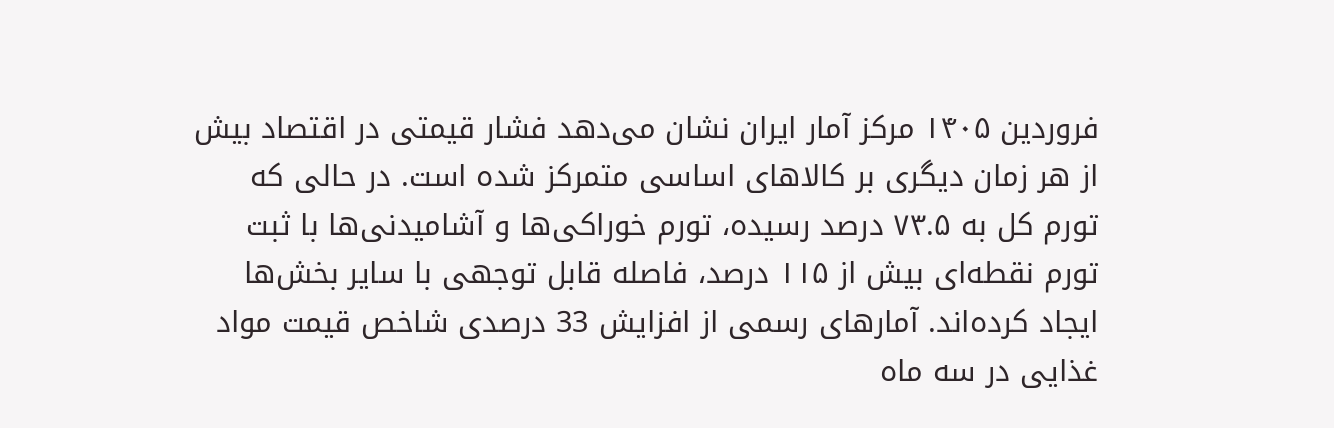فروردین ۱۴۰۵ مرکز آمار ایران نشان می‌دهد فشار قیمتی در اقتصاد بیش از هر زمان دیگری بر کالا‌های اساسی متمرکز شده است. در حالی که تورم کل به ۷۳.۵ درصد رسیده، تورم خوراکی‌ها و آشامیدنی‌ها با ثبت تورم نقطه‌ای بیش از ۱۱۵ درصد، فاصله قابل توجهی با سایر بخش‌ها ایجاد کرده‌اند. آمارهای رسمی از افزایش 33 درصدی شاخص قیمت مواد غذایی در سه ‌ماه‌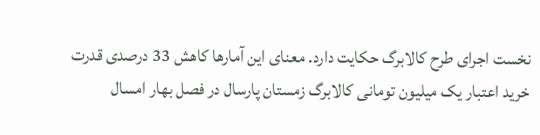نخست اجرای طرح کالابرگ حکایت دارد. معنای این آمارها کاهش 33 درصدی قدرت خرید اعتبار یک‌ میلیون تومانی کالابرگ زمستان پارسال در فصل بهار امسال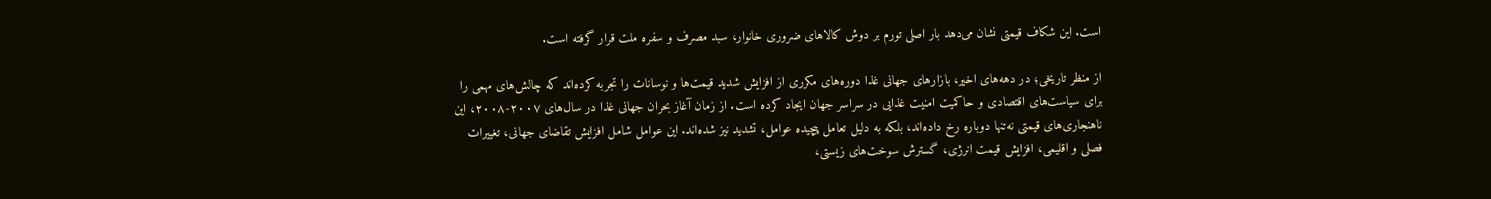است. این شکاف قیمتی نشان می‌دهد بار اصلی تورم بر دوش کالا‌های ضروری خانوار، سبد مصرف و سفره ملت قرار گرفته است.

از منظر تاریخی؛ در دهه‌های اخیر، بازارهای جهانی غذا دوره‌های مکرری از افزایش شدید قیمت‌ها و نوسانات را تجربه کرده‌اند که چالش‌های مهمی را برای سیاست‌های اقتصادی و حاکمیت امنیت غذایی در سراسر جهان ایجاد کرده است. از زمان آغاز بحران جهانی غذا در سال‌های ۲۰۰۷-۲۰۰۸، این ناهنجاری‌های قیمتی نه‌تنها دوباره رخ داده‌اند، بلکه به دلیل تعامل پیچیده عوامل، تشدید نیز شده‌اند. این عوامل شامل افزایش تقاضای جهانی، تغییرات فصلی و اقلیمی، افزایش قیمت انرژی، گسترش سوخت‌های زیستی،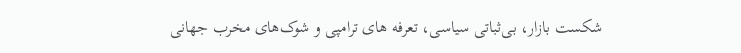شکست بازار، بی‌ثباتی سیاسی، تعرفه های ترامپی و شوک‌های مخرب جهانی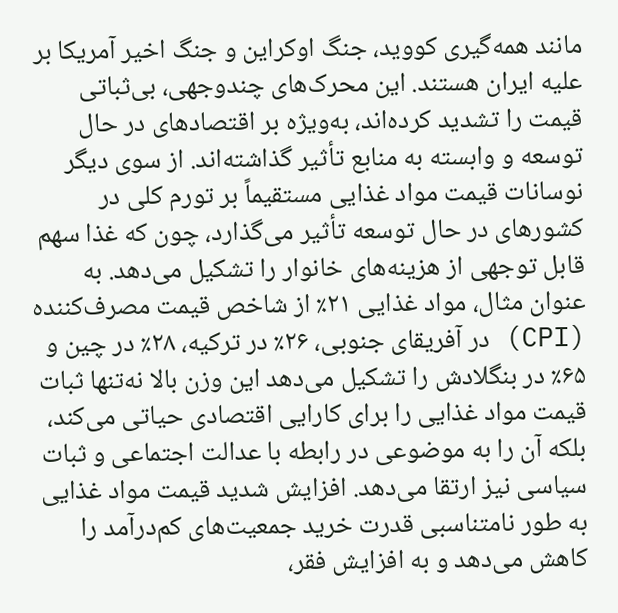مانند همه‌گیری کووید، جنگ اوکراین و جنگ اخیر آمریکا بر علیه ایران هستند. این محرک‌های چندوجهی، بی‌ثباتی قیمت را تشدید کرده‌اند، به‌ویژه بر اقتصادهای در حال توسعه و وابسته به منابع تأثیر گذاشته‌اند. از سوی دیگر نوسانات قیمت مواد غذایی مستقیماً بر تورم کلی در کشورهای در حال توسعه تأثیر می‌گذارد، چون که غذا سهم قابل توجهی از هزینه‌های خانوار را تشکیل می‌دهد. به عنوان مثال، مواد غذایی ۲۱٪ از شاخص قیمت مصرف‌کننده (CPI) در آفریقای جنوبی، ۲۶٪ در ترکیه، ۲۸٪ در چین و ۶۵٪ در بنگلادش را تشکیل می‌دهد این وزن بالا نه‌تنها ثبات قیمت مواد غذایی را برای کارایی اقتصادی حیاتی می‌کند، بلکه آن را به موضوعی در رابطه با عدالت اجتماعی و ثبات سیاسی نیز ارتقا می‌دهد. افزایش شدید قیمت مواد غذایی به طور نامتناسبی قدرت خرید جمعیت‌های کم‌درآمد را کاهش می‌دهد و به افزایش فقر،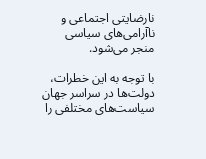نارضایتی اجتماعی و ناآرامی‌های سیاسی منجر می‌شود.

با توجه به این خطرات، دولت‌ها در سراسر جهان سیاست‌های مختلفی را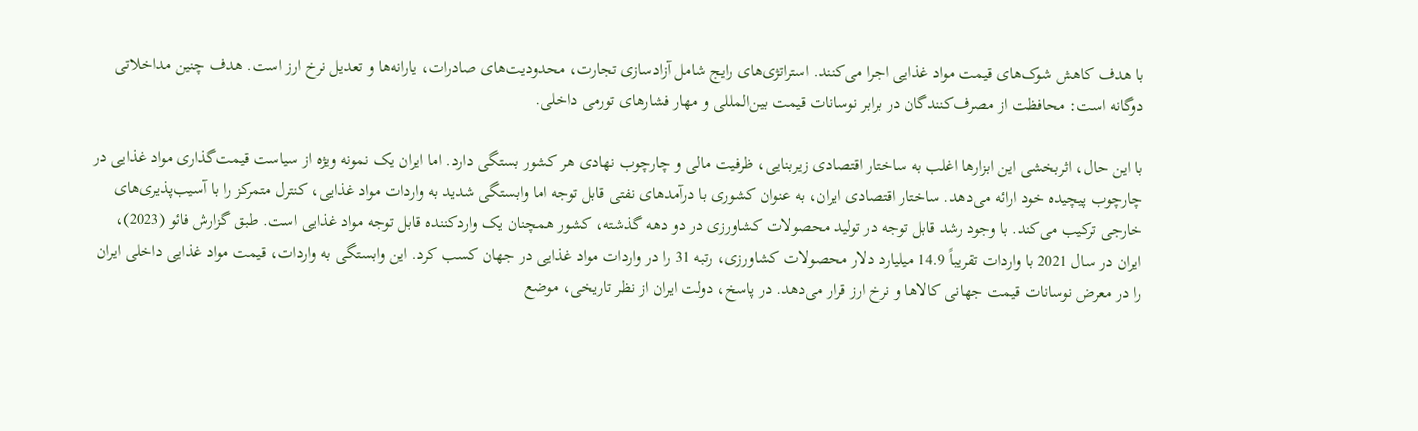با هدف کاهش شوک‌های قیمت مواد غذایی اجرا می‌کنند. استراتژی‌های رایج شامل آزادسازی تجارت، محدودیت‌های صادرات، یارانه‌ها و تعدیل نرخ ارز است. هدف چنین مداخلاتی دوگانه است: محافظت از مصرف‌کنندگان در برابر نوسانات قیمت بین‌المللی و مهار فشارهای تورمی داخلی.

با این حال، اثربخشی این ابزارها اغلب به ساختار اقتصادی زیربنایی، ظرفیت مالی و چارچوب نهادی هر کشور بستگی دارد. اما ایران یک نمونه ویژه از سیاست قیمت‌گذاری مواد غذایی در چارچوب پیچیده خود ارائه می‌دهد. ساختار اقتصادی ایران، به عنوان کشوری با درآمدهای نفتی قابل توجه اما وابستگی شدید به واردات مواد غذایی، کنترل متمرکز را با آسیب‌پذیری‌های خارجی ترکیب می‌کند. با وجود رشد قابل توجه در تولید محصولات کشاورزی در دو دهه گذشته، کشور همچنان یک واردکننده قابل توجه مواد غذایی است. طبق گزارش فائو (2023)، ایران در سال 2021 با واردات تقریباً 14.9 میلیارد دلار محصولات کشاورزی، رتبه 31 را در واردات مواد غذایی در جهان کسب کرد. این وابستگی به واردات، قیمت مواد غذایی داخلی ایران را در معرض نوسانات قیمت جهانی کالاها و نرخ ارز قرار می‌دهد. در پاسخ، دولت ایران از نظر تاریخی، موضع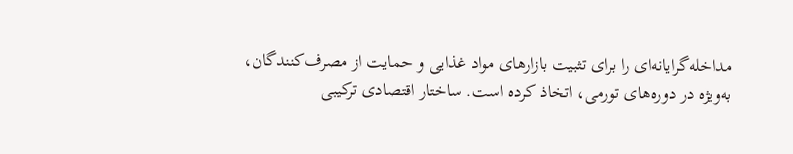مداخله‌گرایانه‌ای را برای تثبیت بازارهای مواد غذایی و حمایت از مصرف‌کنندگان، به‌ویژه در دوره‌های تورمی، اتخاذ کرده است. ساختار اقتصادی ترکیبی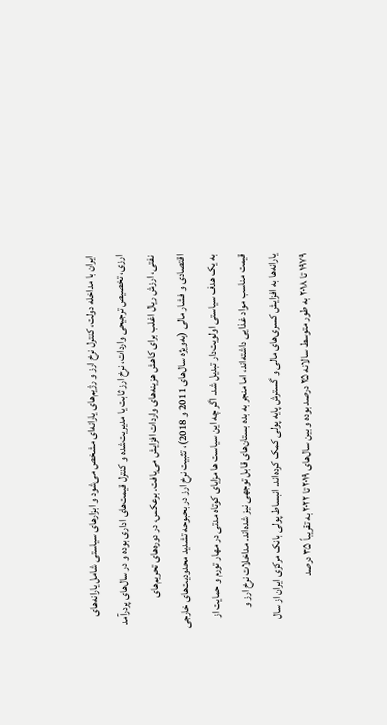ایران با مداخله دولت، کنترل نرخ ارز و رژیم‌های یارانه‌ای مشخص می‌شود و ابزارهای سیاستی شامل یارانه‌های ارزی، تخصیص ترجیحی واردات، نرخ ارز ثابت یا مدیریت‌شده و کنترل قیمت‌های اداری بوده و در سال‌های پردرآمد نفتی، ارزش ریال اغلب برای کاهش هزینه‌های واردات افزایش می‌یافت. برعکس، در دوره‌های تحریم‌های اقتصادی و فشار مالی (به‌ویژه سال‌های 2011 و 2018)، تثبیت نرخ ارز در بحبوحه تشدید محدودیت‌های خارجی به یک هدف سیاستی اولویت‌دار تبدیل شد. اگر چه این سیاست‌ ها مزایای کوتاه‌ مدتی در مهار تورم و حمایت از قیمت مناسب مواد غذایی داشته‌اند، اما منجر به بده ‌بستان‌های قابل توجهی نیز شده‌اند. مداخلات نرخ ارز و یارانه‌ها به افزایش کسری‌های مالی و گسترش پایه پولی کمک کرده‌اند. انبساط پولی بانک مرکزی ایران از سال ۱۹۷۹ تا ۲۰۱۸ به طور متوسط سالانه ۲۵ درصد بوده و بین سال‌های ۲۰۱۹ تا ۲۰۲۲ به تقریباً ۳۵ درصد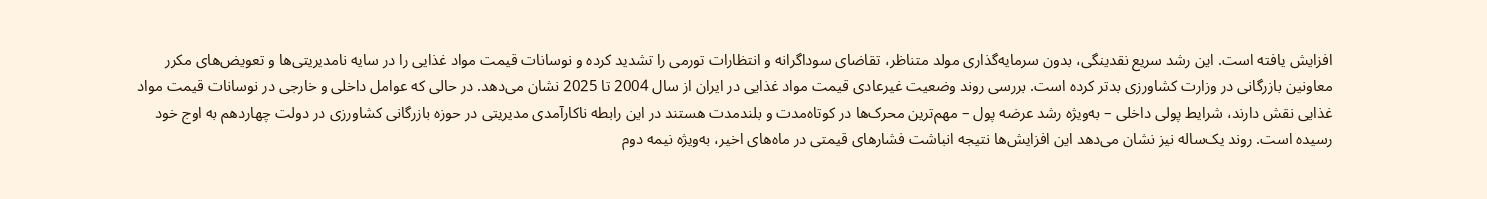افزایش یافته است. این رشد سریع نقدینگی، بدون سرمایه‌گذاری مولد متناظر، تقاضای سوداگرانه و انتظارات تورمی را تشدید کرده و نوسانات قیمت مواد غذایی را در سایه نامدیریتی‌ها و تعویض‌های مکرر معاونین بازرگانی در وزارت کشاورزی بدتر کرده است. بررسی روند وضعیت غیرعادی قیمت مواد غذایی در ایران از سال 2004 تا 2025 نشان می‌دهد. در حالی که عوامل داخلی و خارجی در نوسانات قیمت مواد غذایی نقش دارند، شرایط پولی داخلی – به‌ویژه رشد عرضه پول – مهم‌ترین محرک‌ها در کوتاه‌مدت و بلندمدت هستند در این رابطه ناکارآمدی مدیریتی در حوزه بازرگانی کشاورزی در دولت چهاردهم به اوج خود رسیده است. روند یک‌ساله نیز نشان می‌دهد این افزایش‌ها نتیجه انباشت فشار‌های قیمتی در ماه‌های اخیر، به‌ویژه نیمه دوم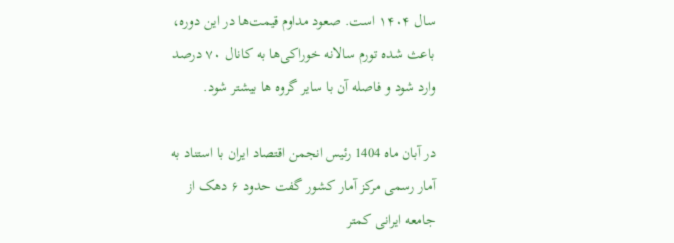سال ۱۴۰۴ است. صعود مداوم قیمت‌ها در این دوره، باعث شده تورم سالانه خوراکی‌ها به کانال ۷۰ درصد وارد شود و فاصله آن با سایر گروه‌ ها بیشتر شود.

در آبان ماه 1404 رئیس انجمن اقتصاد ایران با استناد به آمار رسمی مرکز آمار کشور گفت حدود ۶ دهک از جامعه ایرانی کمتر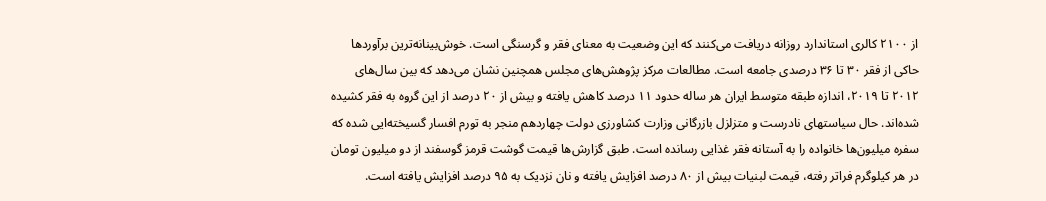از ۲۱۰۰ کالری استاندارد روزانه دریافت می‌کنند که این وضعیت به معنای فقر و گرسنگی است. خوش‌بینانه‌ترین برآوردها حاکی از فقر ۳۰ تا ۳۶ درصدی جامعه است. مطالعات مرکز پژوهش‌های مجلس همچنین نشان می‌دهد که بین سال‌های ۲۰۱۲ تا ۲۰۱۹، اندازه طبقه متوسط ایران هر ساله حدود ۱۱ درصد کاهش یافته و بیش از ۲۰ درصد از این گروه به فقر کشیده شده‌اند. حال سیاستهای نادرست و متزلزل بازرگانی وزارت کشاورزی دولت چهاردهم منجر به تورم افسار گسیخته‌ایی شده که سفره میلیون‌ها خانواده را به آستانه فقر غذایی رسانده است. طبق گزارش‌ها قیمت گوشت قرمز گوسفند از دو میلیون تومان در هر کیلوگرم فراتر رفته، قیمت لبنیات بیش از ۸۰ درصد افزایش یافته و نان نزدیک به ۹۵ درصد افزایش یافته است.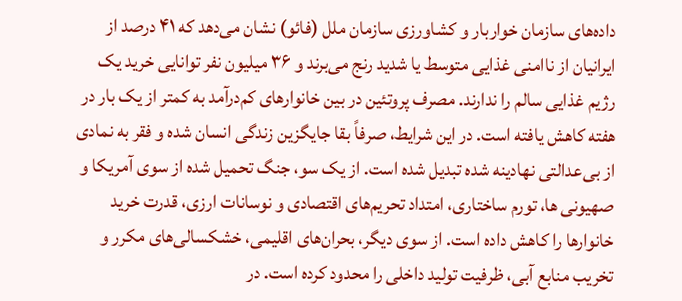داده‌های سازمان خواربار و کشاورزی سازمان ملل (فائو) نشان می‌دهد که ۴۱ درصد از ایرانیان از ناامنی غذایی متوسط یا شدید رنج می‌برند و ۳۶ میلیون نفر توانایی خرید یک رژیم غذایی سالم را ندارند. مصرف پروتئین در بین خانوارهای کم‌درآمد به کمتر از یک بار در هفته کاهش یافته است. در این شرایط، صرفاً بقا جایگزین زندگی انسان شده و فقر به نمادی از بی‌عدالتی نهادینه شده تبدیل شده است. از یک سو، جنگ تحمیل شده از سوی آمریکا و صهیونی ها، تورم ساختاری، امتداد تحریم‌های اقتصادی و نوسانات ارزی، قدرت خرید خانوارها را کاهش داده است. از سوی دیگر، بحران‌های اقلیمی، خشکسالی‌های مکرر و تخریب منابع آبی، ظرفیت تولید داخلی را محدود کرده است. در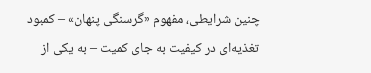چنین شرایطی، مفهوم «گرسنگی پنهان» – کمبود تغذیه‌ای در کیفیت به جای کمیت – به یکی از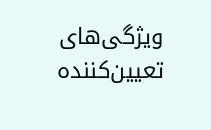ویژگی‌های تعیین‌کننده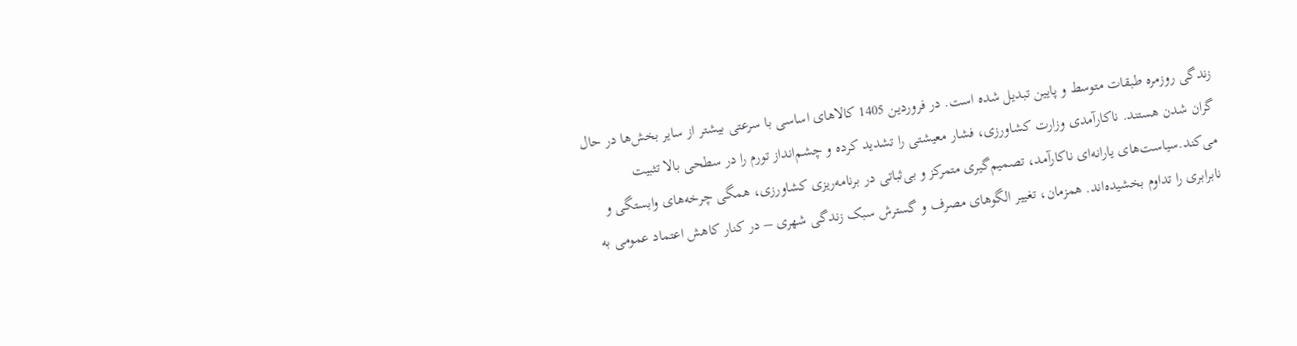زندگی روزمره طبقات متوسط و پایین تبدیل شده است. در فروردین 1405 کالا‌های اساسی با سرعتی بیشتر از سایر بخش‌ها در حال گران شدن هستند. ناکارآمدی وزارت کشاورزی، فشار معیشتی را تشدید کرده و چشم‌انداز تورم را در سطحی بالا تثبیت می‌کند.سیاست‌های یارانه‌ای ناکارآمد، تصمیم‌گیری متمرکز و بی‌ثباتی در برنامه‌ریزی کشاورزی، همگی چرخه‌های وابستگی و نابرابری را تداوم بخشیده‌اند. همزمان، تغییر الگوهای مصرف و گسترش سبک زندگی شهری – در کنار کاهش اعتماد عمومی به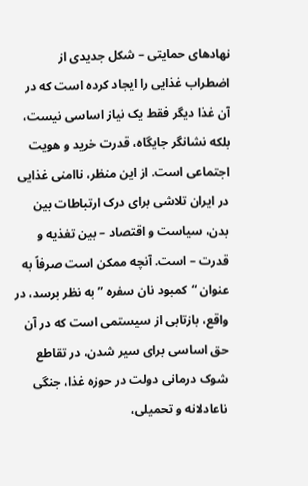نهادهای حمایتی – شکل جدیدی از اضطراب غذایی را ایجاد کرده است که در آن غذا دیگر فقط یک نیاز اساسی نیست، بلکه نشانگر جایگاه، قدرت خرید و هویت اجتماعی است. از این منظر، ناامنی غذایی در ایران تلاشی برای درک ارتباطات بین بدن، سیاست و اقتصاد – بین تغذیه و قدرت – است. آنچه ممکن است صرفاً به عنوان “کمبود نان سفره ” به نظر برسد، در واقع، بازتابی از سیستمی است که در آن حق اساسی برای سیر شدن، در تقاطع شوک درمانی دولت در حوزه غذا، جنگی ناعادلانه و تحمیلی،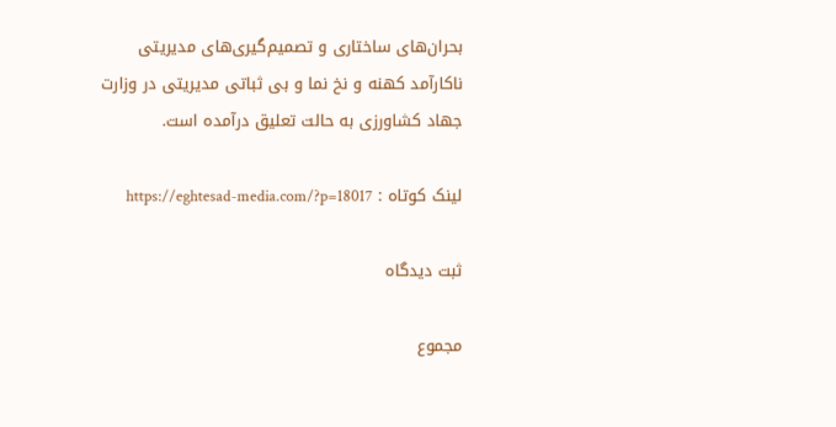بحران‌های ساختاری و تصمیم‌گیری‌های مدیریتی ناکارآمد کهنه و نخ نما و بی ثباتی مدیریتی در وزارت جهاد کشاورزی به حالت تعلیق درآمده است.

لینک کوتاه : https://eghtesad-media.com/?p=18017

ثبت دیدگاه

مجموع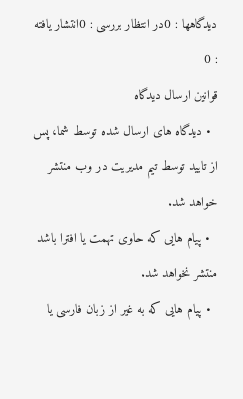دیدگاهها : 0در انتظار بررسی : 0انتشار یافته : 0
قوانین ارسال دیدگاه
  • دیدگاه های ارسال شده توسط شما، پس از تایید توسط تیم مدیریت در وب منتشر خواهد شد.
  • پیام هایی که حاوی تهمت یا افترا باشد منتشر نخواهد شد.
  • پیام هایی که به غیر از زبان فارسی یا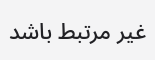غیر مرتبط باشد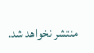منتشر نخواهد شد.